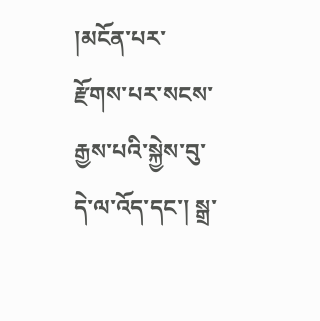།མངོན་པར་རྫོགས་པར་སངས་རྒྱས་པའི་སྐྱེས་བུ་དེ་ལ་འོད་དང་། སྒྲ་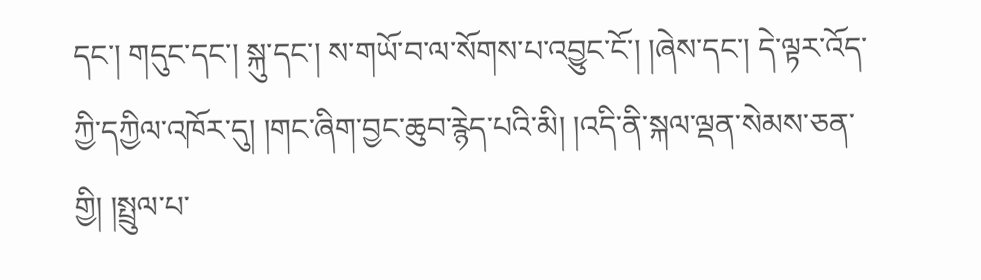དང་། གདུང་དང་། སྐུ་དང་། ས་གཡོ་བ་ལ་སོགས་པ་འབྱུང་ངོ་། །ཞེས་དང་། དེ་ལྟར་འོད་ཀྱི་དཀྱིལ་འཁོར་དུ། །གང་ཞིག་བྱང་ཆུབ་རྙེད་པའི་མི། །འདི་ནི་སྐལ་ལྡན་སེམས་ཅན་གྱི། །སྤྲུལ་པ་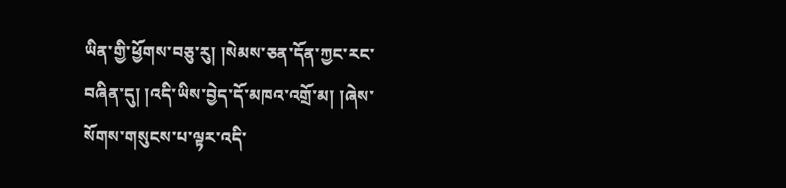ཡིན་གྱི་ཕྱོགས་བཅུ་རུ། །སེམས་ཅན་དོན་ཀྱང་རང་བཞིན་དུ། །འདི་ཡིས་བྱེད་དོ་མཁའ་འགྲོ་མ། །ཞེས་སོགས་གསུངས་པ་ལྟར་འདི་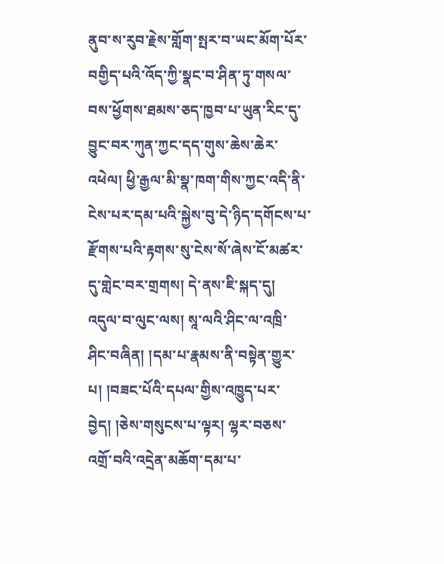ནུབ་ས་རུབ་རྗེས་གློག་སྤར་བ་ཡང་མོག་པོར་བགྱིད་པའི་འོད་ཀྱི་སྣང་བ་ཤིན་ཏུ་གསལ་བས་ཕྱོགས་ཐམས་ཅད་ཁྱབ་པ་ཡུན་རིང་དུ་བྱུང་བར་ཀུན་ཀྱང་དད་གུས་ཆེས་ཆེར་འཕེལ། ཕྱི་རྒྱལ་མི་སྣ་ཁག་གིས་ཀྱང་འདི་ནི་ངེས་པར་དམ་པའི་སྐྱེས་བུ་དེ་ཉིད་དགོངས་པ་རྫོགས་པའི་རྟགས་སུ་ངེས་སོ་ཞེས་ངོ་མཚར་དུ་གླེང་བར་གྲགས། དེ་ནས་ཇི་སྐད་དུ། འདུལ་བ་ལུང་ལས། སཱ་ལའི་ཤིང་ལ་འཁྲི་ཤིང་བཞིན། །དམ་པ་རྣམས་ནི་བསྟེན་གྱུར་པ། །བཟང་པོའི་དཔལ་གྱིས་འཁྱུད་པར་བྱེད། །ཅེས་གསུངས་པ་ལྟར། ལྷར་བཅས་འགྲོ་བའི་འདྲེན་མཆོག་དམ་པ་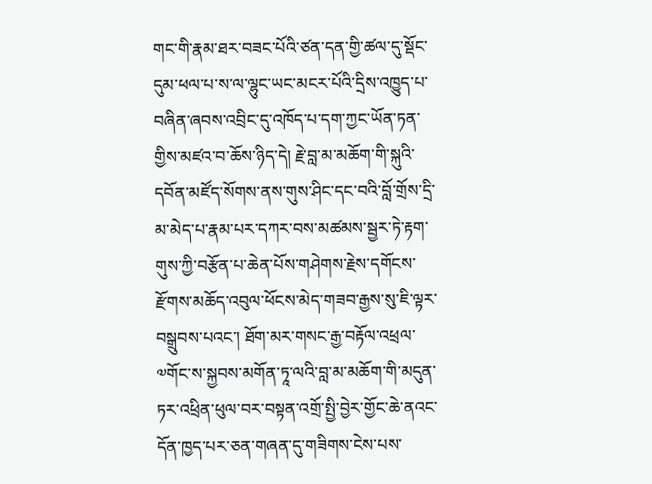གང་གི་རྣམ་ཐར་བཟང་པོའི་ཙན་དན་གྱི་ཚལ་དུ་སྡོང་དུམ་ཕལ་པ་ས་ལ་ལྷུང་ཡང་མངར་པོའི་དྲིས་འཁྱུད་པ་བཞིན་ཞབས་འབྲིང་དུ་འཁོད་པ་དག་ཀྱང་ཡོན་ཏན་གྱིས་མཛའ་བ་ཆོས་ཉིད་དེ། རྗེ་བླ་མ་མཆོག་གི་སྐུའི་དབོན་མཛོད་སོགས་ནས་གུས་ཤིང་དང་བའི་བློ་གྲོས་དྲི་མ་མེད་པ་རྣམ་པར་དཀར་བས་མཚམས་སྦྱར་ཏེ་རྟག་གུས་ཀྱི་བརྩོན་པ་ཆེན་པོས་གཤེགས་རྗེས་དགོངས་རྫོགས་མཆོད་འབུལ་ཕོངས་མེད་གཟབ་རྒྱས་སུ་ཇི་ལྟར་བསྒྲུབས་པའང་། ཐོག་མར་གསང་རྒྱ་བརྟོལ་འཕྲལ་༧གོང་ས་སྐྱབས་མགོན་ཏཱ་ལའི་བླ་མ་མཆོག་གི་མདུན་ཏར་འཕྲིན་ཕུལ་བར་བསྟན་འགྲོ་སྤྱི་བྱེར་གྱོང་ཆེ་ནའང་དོན་ཁྱད་པར་ཅན་གཞན་དུ་གཟིགས་ངེས་པས་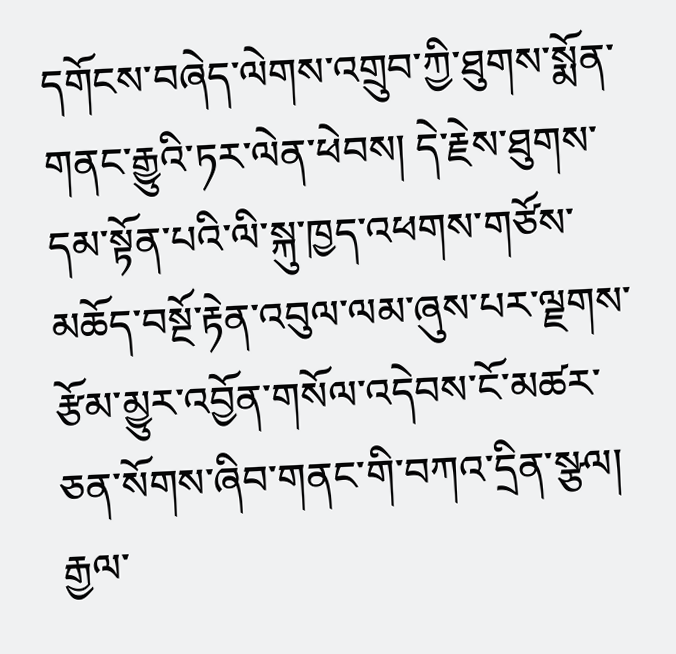དགོངས་བཞེད་ལེགས་འགྲུབ་ཀྱི་ཐུགས་སྨོན་གནང་རྒྱུའི་ཏར་ལེན་ཕེབས། དེ་རྗེས་ཐུགས་དམ་སྟོན་པའི་ལི་སྐུ་ཁྱད་འཕགས་གཙོས་མཆོད་བསྔོ་རྟེན་འབུལ་ལམ་ཞུས་པར་ལྗགས་རྩོམ་མྱུར་འབྱོན་གསོལ་འདེབས་ངོ་མཚར་ཅན་སོགས་ཞིབ་གནང་གི་བཀའ་དྲིན་སྩལ། རྒྱལ་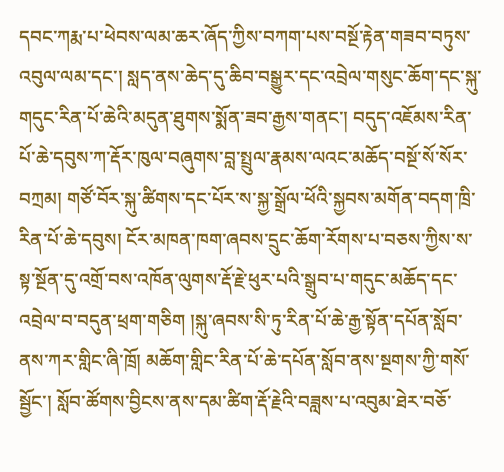དབང་ཀརྨ་པ་ཕེབས་ལམ་ཆར་ཞོད་ཀྱིས་བཀག་པས་བསྔོ་རྟེན་གཟབ་བཏུས་འབུལ་ལམ་དང་། སླད་ནས་ཆེད་དུ་ཆིབ་བསྒྱུར་དང་འབྲེལ་གསུང་ཆོག་དང་སྐུ་གདུང་རིན་པོ་ཆེའི་མདུན་ཐུགས་སྨོན་ཟབ་རྒྱས་གནང་། བདུད་འཇོམས་རིན་པོ་ཆེ་དབུས་ཀ་རྡོར་ཁུལ་བཞུགས་བླ་སྤྲུལ་རྣམས་ལའང་མཆོད་བསྔོ་སོ་སོར་བཀྲམ། གཙོ་བོར་སྐུ་ཚིགས་དང་པོར་ས་སྐྱ་སྒྲོལ་ཕོའི་སྐྱབས་མགོན་བདག་ཁྲི་རིན་པོ་ཆེ་དབུས། ངོར་མཁན་ཁག་ཞབས་དྲུང་ཆོག་རོགས་པ་བཅས་ཀྱིས་ས་སྟ་སྔོན་དུ་འགྲོ་བས་འཁོན་ལུགས་རྡོ་རྗེ་ཕུར་པའི་སྒྲུབ་པ་གདུང་མཆོད་དང་འབྲེལ་བ་བདུན་ཕྲག་གཅིག །སྐུ་ཞབས་སི་ཏུ་རིན་པོ་ཆེ་རྒྱ་སྟོན་དཔོན་སློབ་ནས་ཀར་གླིང་ཞི་ཁྲོ། མཆོག་གླིང་རིན་པོ་ཆེ་དཔོན་སློབ་ནས་སྔགས་ཀྱི་གསོ་སྦྱོང་། སློབ་ཚོགས་བྱིངས་ནས་དམ་ཚིག་རྡོ་རྗེའི་བཟླས་པ་འབུམ་ཐེར་བཅོ་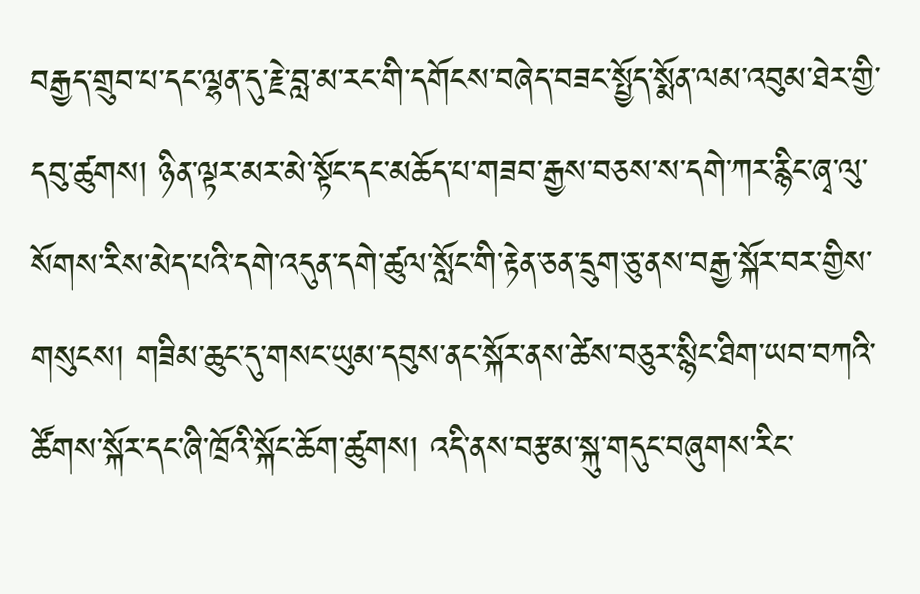བརྒྱད་གྲུབ་པ་དང་ལྷན་དུ་རྗེ་བླ་མ་རང་གི་དགོངས་བཞེད་བཟང་སྤྱོད་སྨོན་ལམ་འབུམ་ཐེར་གྱི་དབུ་ཚུགས། ཉིན་ལྟར་མར་མེ་སྟོང་དང་མཆོད་པ་གཟབ་རྒྱས་བཅས་ས་དགེ་ཀར་རྙིང་ཞྭ་ལུ་སོགས་རིས་མེད་པའི་དགེ་འདུན་དགེ་ཚུལ་སློང་གི་རྟེན་ཅན་དྲུག་ཅུ་ནས་བརྒྱ་སྐོར་བར་གྱིས་གསུངས། གཟིམ་ཆུང་དུ་གསང་ཡུམ་དབུས་ནང་སྐོར་ནས་ཚེས་བཅུར་སྙིང་ཐིག་ཡབ་བཀའི་ཚོགས་སྐོར་དང་ཞི་ཁྲོའི་སྐོང་ཆོག་ཚུགས། འདི་ནས་བརྩམ་སྐུ་གདུང་བཞུགས་རིང་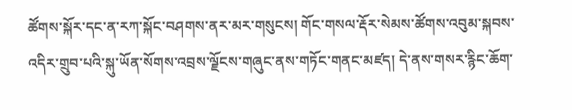ཚོགས་སྐོར་དང་ན་རཀ་སྐོང་བཤགས་ནར་མར་གསུངས། གོང་གསལ་རྡོར་སེམས་ཚོགས་འབུམ་སྐབས་འདིར་གྲུབ་པའི་སྐུ་ཡོན་སོགས་འབྲས་ལྗོངས་གཞུང་ནས་གཏོང་གནང་མཛད། དེ་ནས་གསར་རྙིང་ཆོག་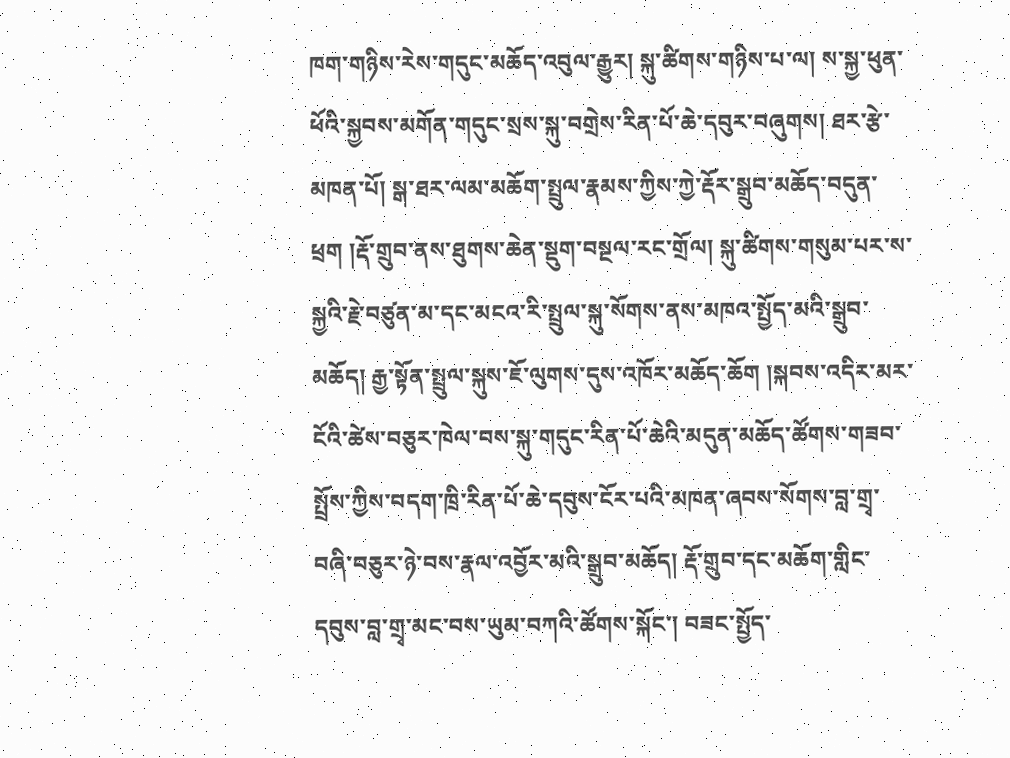ཁག་གཉིས་རེས་གདུང་མཆོད་འབུལ་རྒྱུར། སྐུ་ཚིགས་གཉིས་པ་ལ། ས་སྐྱ་ཕུན་ཕོའི་སྐྱབས་མགོན་གདུང་སྲས་སྐུ་བགྲེས་རིན་པོ་ཆེ་དབུར་བཞུགས། ཐར་རྩེ་མཁན་པོ། སྒ་ཐར་ལམ་མཆོག་སྤྲུལ་རྣམས་ཀྱིས་ཀྱེ་རྡོར་སྒྲུབ་མཆོད་བདུན་ཕྲག །རྡོ་གྲུབ་ནས་ཐུགས་ཆེན་སྡུག་བསྔལ་རང་གྲོལ། སྐུ་ཚིགས་གསུམ་པར་ས་སྐྱའི་རྗེ་བཙུན་མ་དང་མངའ་རི་སྤྲུལ་སྐུ་སོགས་ནས་མཁའ་སྤྱོད་མའི་སྒྲུབ་མཆོད། རྒྱ་སྟོན་སྤྲུལ་སྐུས་ཇོ་ལུགས་དུས་འཁོར་མཆོད་ཆོག །སྐབས་འདིར་མར་ངོའི་ཚེས་བཅུར་ཁེལ་བས་སྐུ་གདུང་རིན་པོ་ཆེའི་མདུན་མཆོད་ཚོགས་གཟབ་སྤྲོས་ཀྱིས་བདག་ཁྲི་རིན་པོ་ཆེ་དབུས་ངོར་པའི་མཁན་ཞབས་སོགས་བླ་གྲྭ་བཞི་བཅུར་ཉེ་བས་རྣལ་འབྱོར་མའི་སྒྲུབ་མཆོད། རྡོ་གྲུབ་དང་མཆོག་གླིང་དབུས་བླ་གྲྭ་མང་བས་ཡུམ་བཀའི་ཚོགས་སྐོང་། བཟང་སྤྱོད་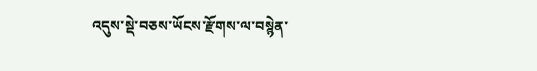འདུས་སྡེ་བཅས་ཡོངས་རྫོགས་ལ་བསྙེན་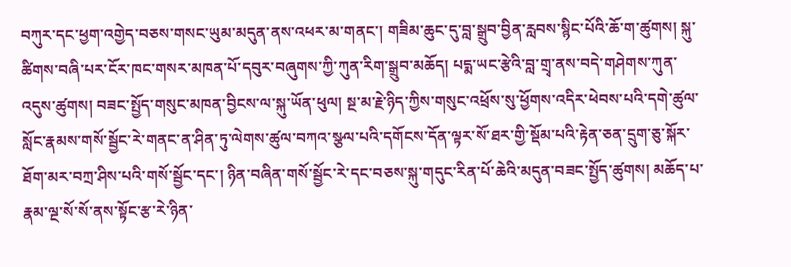བཀུར་དང་ཕྱག་འགྱེད་བཅས་གསང་ཡུམ་མདུན་ནས་འཕར་མ་གནང་། གཟིམ་ཆུང་དུ་བླ་སྒྲུབ་བྱིན་རླབས་སྙིང་པོའི་ཆོ་ག་ཚུགས། སྐུ་ཚིགས་བཞི་པར་ངོར་ཁང་གསར་མཁན་པོ་དབུར་བཞུགས་ཀྱི་ཀུན་རིག་སྒྲུབ་མཆོད། པདྨ་ཡང་རྩེའི་བླ་གྲྭ་ནས་བདེ་གཤེགས་ཀུན་འདུས་ཚུགས། བཟང་སྤྱོད་གསུང་མཁན་བྱིངས་ལ་སྐུ་ཡོན་ཕུལ། སྔ་མ་རྗེ་ཉིད་ཀྱིས་གསུང་འཕྲོས་སུ་ཕྱོགས་འདིར་ཕེབས་པའི་དགེ་ཚུལ་སློང་རྣམས་གསོ་སྦྱོང་རེ་གནང་ན་ཤིན་ཏུ་ལེགས་ཚུལ་བཀའ་སྩལ་པའི་དགོངས་དོན་ལྟར་སོ་ཐར་གྱི་སྡོམ་པའི་རྟེན་ཅན་དྲུག་ཅུ་སྐོར་ཐོག་མར་བཀྲ་ཤིས་པའི་གསོ་སྦྱོང་དང་། ཉིན་བཞིན་གསོ་སྦྱོང་རེ་དང་བཅས་སྐུ་གདུང་རིན་པོ་ཆེའི་མདུན་བཟང་སྤྱོད་ཚུགས། མཆོད་པ་རྣམ་ལྔ་སོ་སོ་ནས་སྟོང་རྩ་རེ་ཉིན་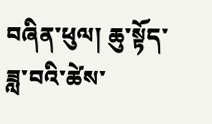བཞིན་ཕུལ། ཆུ་སྟོད་ཟླ་བའི་ཚེས་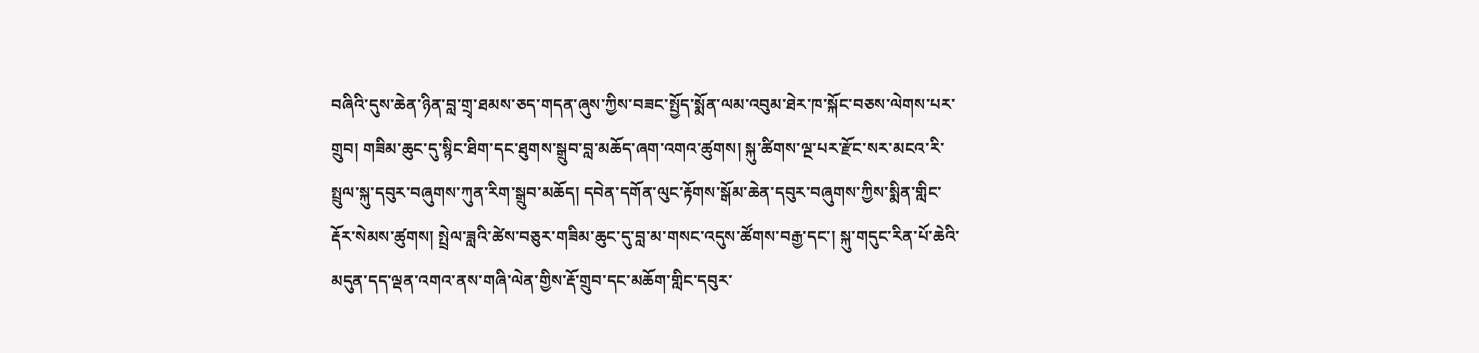བཞིའི་དུས་ཆེན་ཉིན་བླ་གྲྭ་ཐམས་ཅད་གདན་ཞུས་ཀྱིས་བཟང་སྤྱོད་སྨོན་ལམ་འབུམ་ཐེར་ཁ་སྐོང་བཅས་ལེགས་པར་གྲུབ། གཟིམ་ཆུང་དུ་སྙིང་ཐིག་དང་ཐུགས་སྒྲུབ་བླ་མཆོད་ཞག་འགའ་ཚུགས། སྐུ་ཚིགས་ལྔ་པར་རྫོང་སར་མངའ་རི་སྤྲུལ་སྐུ་དབུར་བཞུགས་ཀུན་རིག་སྒྲུབ་མཆོད། དབེན་དགོན་ལུང་རྟོགས་སྒོམ་ཆེན་དབུར་བཞུགས་ཀྱིས་སྨིན་གླིང་རྡོར་སེམས་ཚུགས། སྤྲེལ་ཟླའི་ཚེས་བཅུར་གཟིམ་ཆུང་དུ་བླ་མ་གསང་འདུས་ཚོགས་བརྒྱ་དང་། སྐུ་གདུང་རིན་པོ་ཆེའི་མདུན་དད་ལྡན་འགའ་ནས་གཞི་ལེན་གྱིས་རྡོ་གྲུབ་དང་མཆོག་གླིང་དབུར་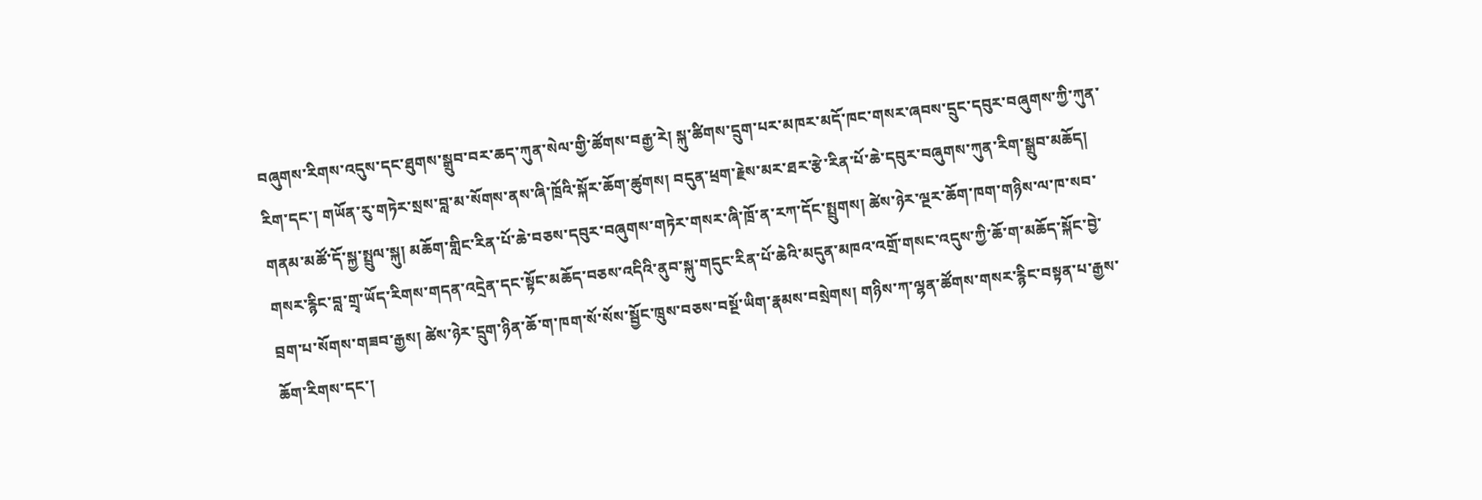བཞུགས་རིགས་འདུས་དང་ཐུགས་སྒྲུབ་བར་ཆད་ཀུན་སེལ་གྱི་ཚོགས་བརྒྱ་རེ། སྐུ་ཚིགས་དྲུག་པར་མཁར་མདོ་ཁང་གསར་ཞབས་དྲུང་དབུར་བཞུགས་ཀྱི་ཀུན་རིག་དང་། གཡོན་རུ་གཏེར་སྲས་བླ་མ་སོགས་ནས་ཞི་ཁྲོའི་སྐོར་ཆོག་ཚུགས། བདུན་ཕྲག་རྗེས་མར་ཐར་རྩེ་རིན་པོ་ཆེ་དབུར་བཞུགས་ཀུན་རིག་སྒྲུབ་མཆོད། གནམ་མཚོ་དོ་སྐྱ་སྤྲུལ་སྐུ། མཆོག་གླིང་རིན་པོ་ཆེ་བཅས་དབུར་བཞུགས་གཏེར་གསར་ཞི་ཁྲོ་ན་རཀ་དོང་སྤྲུགས། ཚེས་ཉེར་ལྔར་ཆོག་ཁག་གཉིས་ལ་ཁ་སབ་གསར་རྙིང་བླ་གྲྭ་ཡོད་རིགས་གདན་འདྲེན་དང་སྟོང་མཆོད་བཅས་འདིའི་ནུབ་སྐུ་གདུང་རིན་པོ་ཆེའི་མདུན་མཁའ་འགྲོ་གསང་འདུས་ཀྱི་ཆོ་ག་མཆོད་སྐོང་བྱེ་བྲག་པ་སོགས་གཟབ་རྒྱས། ཚེས་ཉེར་དྲུག་ཉིན་ཆོ་ག་ཁག་སོ་སོས་སྦྱོང་ཁྲུས་བཅས་བསྔོ་ཡིག་རྣམས་བསྲེགས། གཉིས་ཀ་ལྷན་ཚོགས་གསར་རྙིང་བསྟན་པ་རྒྱས་ཆོག་རིགས་དང་།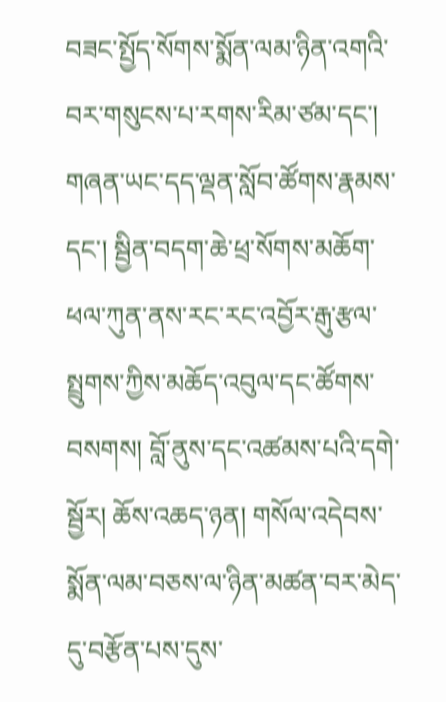བཟང་སྤྱོད་སོགས་སྨོན་ལམ་ཉིན་འགའི་བར་གསུངས་པ་རགས་རིམ་ཙམ་དང་། གཞན་ཡང་དད་ལྡན་སློབ་ཚོགས་རྣམས་དང་། སྦྱིན་བདག་ཆེ་ཕྲ་སོགས་མཆོག་ཕལ་ཀུན་ནས་རང་རང་འབྱོར་རྒུ་རྩལ་སྤྲུགས་ཀྱིས་མཆོད་འབུལ་དང་ཚོགས་བསགས། བློ་ནུས་དང་འཚམས་པའི་དགེ་སྦྱོར། ཆོས་འཆད་ཉན། གསོལ་འདེབས་སྨོན་ལམ་བཅས་ལ་ཉིན་མཚན་བར་མེད་དུ་བརྩོན་པས་དུས་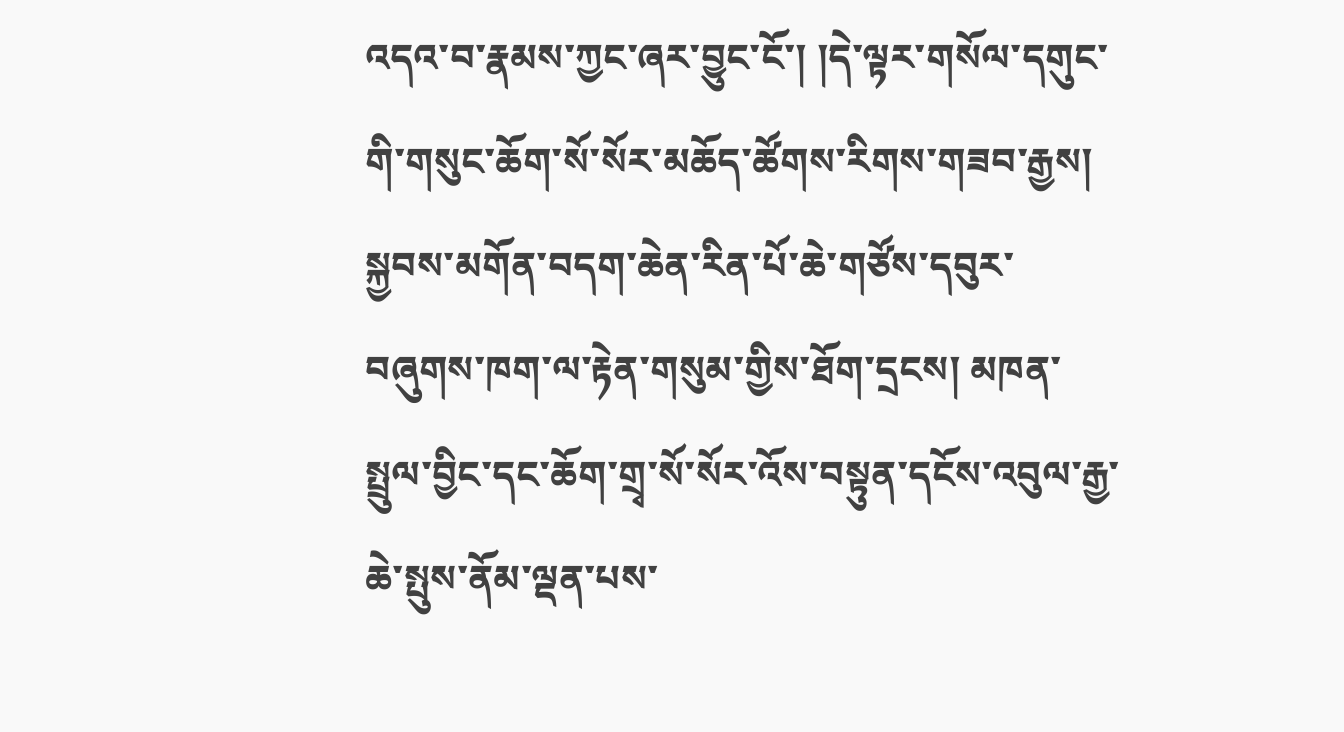འདའ་བ་རྣམས་ཀྱང་ཞར་བྱུང་ངོ་། །དེ་ལྟར་གསོལ་དགུང་གི་གསུང་ཆོག་སོ་སོར་མཆོད་ཚོགས་རིགས་གཟབ་རྒྱས། སྐྱབས་མགོན་བདག་ཆེན་རིན་པོ་ཆེ་གཙོས་དབུར་བཞུགས་ཁག་ལ་རྟེན་གསུམ་གྱིས་ཐོག་དྲངས། མཁན་སྤྲུལ་བྱིང་དང་ཆོག་གྲྭ་སོ་སོར་འོས་བསྟུན་དངོས་འབུལ་རྒྱ་ཆེ་སྤུས་ནོམ་ལྡན་པས་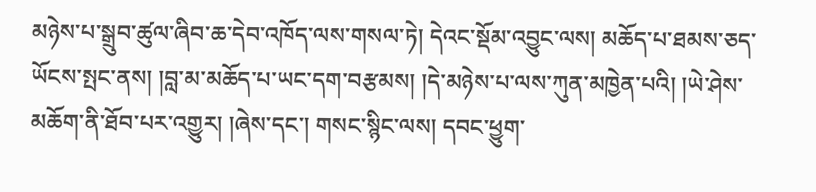མཉེས་པ་སྒྲུབ་ཚུལ་ཞིབ་ཆ་དེབ་འཁོད་ལས་གསལ་ཏེ། དེའང་སྡོམ་འབྱུང་ལས། མཆོད་པ་ཐམས་ཅད་ཡོངས་སྤང་ནས། །བླ་མ་མཆོད་པ་ཡང་དག་བརྩམས། །དེ་མཉེས་པ་ལས་ཀུན་མཁྱེན་པའི། །ཡེ་ཤེས་མཆོག་ནི་ཐོབ་པར་འགྱུར། །ཞེས་དང་། གསང་སྙིང་ལས། དབང་ཕྱུག་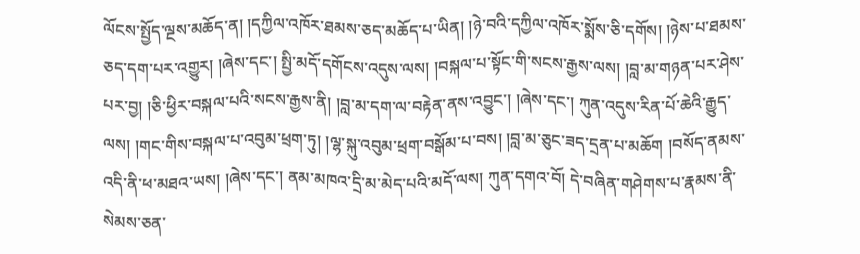ལོངས་སྤྱོད་ལྔས་མཆོད་ན། །དཀྱིལ་འཁོར་ཐམས་ཅད་མཆོད་པ་ཡིན། །ཉེ་བའི་དཀྱིལ་འཁོར་སྨོས་ཅི་དགོས། །ཉེས་པ་ཐམས་ཅད་དག་པར་འགྱུར། །ཞེས་དང་། སྤྱི་མདོ་དགོངས་འདུས་ལས། །བསྐལ་པ་སྟོང་གི་སངས་རྒྱས་ལས། །བླ་མ་གཉན་པར་ཤེས་པར་བྱ། །ཅི་ཕྱིར་བསྐལ་པའི་སངས་རྒྱས་ནི། །བླ་མ་དག་ལ་བརྟེན་ནས་འབྱུང་། །ཞེས་དང་། ཀུན་འདུས་རིན་པོ་ཆེའི་རྒྱུད་ལས། །གང་གིས་བསྐལ་པ་འབུམ་ཕྲག་ཏུ། །ལྷ་སྐུ་འབུམ་ཕྲག་བསྒོམ་པ་བས། །བླ་མ་ཅུང་ཟད་དྲན་པ་མཆོག །བསོད་ནམས་འདི་ནི་ཕ་མཐའ་ཡས། །ཞེས་དང་། ནམ་མཁའ་དྲི་མ་མེད་པའི་མདོ་ལས། ཀུན་དགའ་བོ། དེ་བཞིན་གཤེགས་པ་རྣམས་ནི་སེམས་ཅན་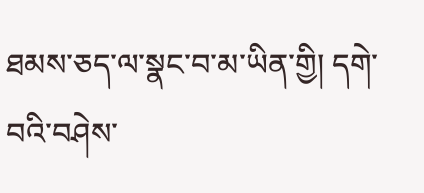ཐམས་ཅད་ལ་སྣང་བ་མ་ཡིན་གྱི། དགེ་བའི་བཤེས་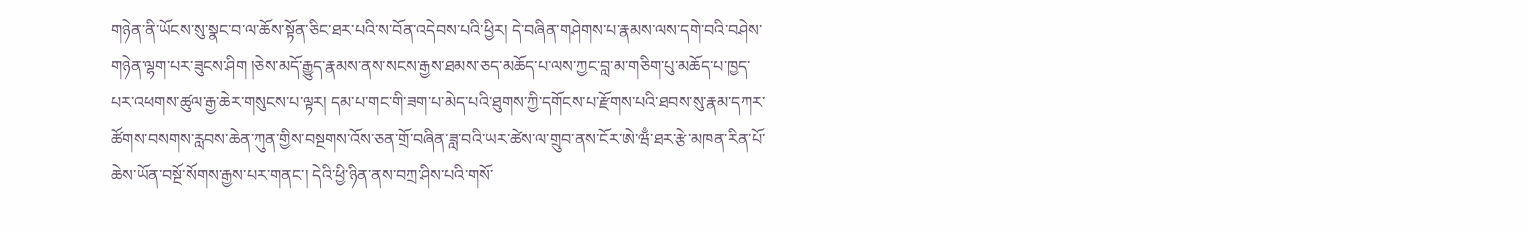གཉེན་ནི་ཡོངས་སུ་སྣང་བ་ལ་ཆོས་སྟོན་ཅིང་ཐར་པའི་ས་བོན་འདེབས་པའི་ཕྱིར། དེ་བཞིན་གཤེགས་པ་རྣམས་ལས་དགེ་བའི་བཤེས་གཉེན་ལྷག་པར་ཟུངས་ཤིག །ཅེས་མདོ་རྒྱུད་རྣམས་ནས་སངས་རྒྱས་ཐམས་ཅད་མཆོད་པ་ལས་ཀྱང་བླ་མ་གཅིག་པུ་མཆོད་པ་ཁྱད་པར་འཕགས་ཚུལ་རྒྱ་ཆེར་གསུངས་པ་ལྟར། དམ་པ་གང་གི་ཟག་པ་མེད་པའི་ཐུགས་ཀྱི་དགོངས་པ་རྫོགས་པའི་ཐབས་སུ་རྣམ་དཀར་ཚོགས་བསགས་རླབས་ཆེན་ཀུན་གྱིས་བསྔགས་འོས་ཅན་གྲོ་བཞིན་ཟླ་བའི་ཡར་ཚེས་ལ་གྲུབ་ནས་ངོར་ཨེ་ཝྃ་ཐར་རྩེ་མཁན་རིན་པོ་ཆེས་ཡོན་བསྔོ་སོགས་རྒྱས་པར་གནང་། དེའི་ཕྱི་ཉིན་ནས་བཀྲ་ཤིས་པའི་གསོ་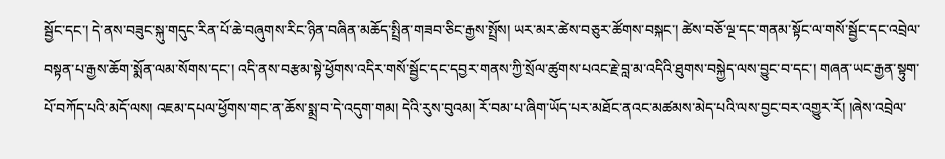སྦྱོང་དང་། དེ་ནས་བཟུང་སྐུ་གདུང་རིན་པོ་ཆེ་བཞུགས་རིང་ཉིན་བཞིན་མཆོད་སྤྲིན་གཟབ་ཅིང་རྒྱས་སྤྲོས། ཡར་མར་ཚེས་བཅུར་ཚོགས་བསྐང་། ཚེས་བཅོ་ལྔ་དང་གནམ་སྟོང་ལ་གསོ་སྦྱོང་དང་འབྲེལ་བསྟན་པ་རྒྱས་ཆོག་སྨོན་ལམ་སོགས་དང་། འདི་ནས་བརྩམ་སྟེ་ཕྱོགས་འདིར་གསོ་སྦྱོང་དང་དབྱར་གནས་ཀྱི་སྲོལ་ཚུགས་པའང་རྗེ་བླ་མ་འདིའི་ཐུགས་བསྐྱེད་ལས་བྱུང་བ་དང་། གཞན་ཡང་རྒྱན་སྟུག་པོ་བཀོད་པའི་མདོ་ལས། འཇམ་དཔལ་ཕྱོགས་གང་ན་ཆོས་སྨྲ་བ་དེ་འདུག་གམ། དེའི་རུས་བུའམ། རོ་བམ་པ་ཞིག་ཡོད་པར་མཐོང་ནའང་མཚམས་མེད་པའི་ལས་བྱང་བར་འགྱུར་རོ། །ཞེས་འབྲེལ་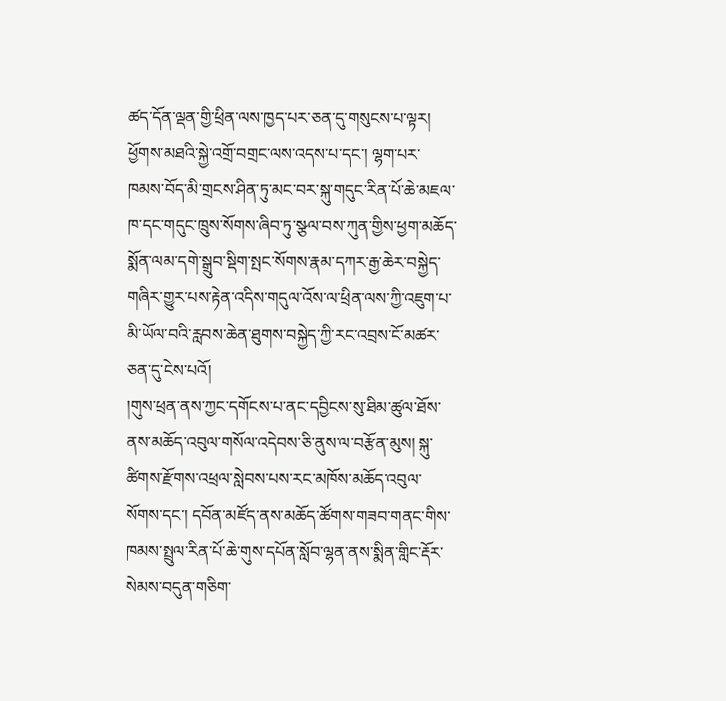ཚད་དོན་ལྡན་གྱི་ཕྲིན་ལས་ཁྱད་པར་ཅན་དུ་གསུངས་པ་ལྟར། ཕྱོགས་མཐའི་སྐྱེ་འགྲོ་བགྲང་ལས་འདས་པ་དང་། ལྷག་པར་ཁམས་བོད་མི་གྲངས་ཤིན་ཏུ་མང་བར་སྐུ་གདུང་རིན་པོ་ཆེ་མཇལ་ཁ་དང་གདུང་ཁྲུས་སོགས་ཞིབ་ཏུ་སྩལ་བས་ཀུན་གྱིས་ཕྱག་མཆོད་སྨོན་ལམ་དགེ་སྒྲུབ་སྡིག་སྤང་སོགས་རྣམ་དཀར་རྒྱ་ཆེར་བསྐྱེད་གཞིར་གྱུར་པས་རྟེན་འདིས་གདུལ་འོས་ལ་ཕྲིན་ལས་ཀྱི་འཇུག་པ་མི་ཡོལ་བའི་རླབས་ཆེན་ཐུགས་བསྐྱེད་ཀྱི་རང་འབྲས་ངོ་མཚར་ཅན་དུ་ངེས་པའོ།
།གུས་ཕྲན་ནས་ཀྱང་དགོངས་པ་ནང་དབྱིངས་སུ་ཐིམ་ཚུལ་ཐོས་ནས་མཆོད་འབུལ་གསོལ་འདེབས་ཅི་ནུས་ལ་བརྩོན་མུས། སྐུ་ཚིགས་རྫོགས་འཕྲལ་སླེབས་པས་རང་མཁོས་མཆོད་འབུལ་སོགས་དང་། དབོན་མཛོད་ནས་མཆོད་ཚོགས་གཟབ་གནང་གིས་ཁམས་སྤྲུལ་རིན་པོ་ཆེ་གུས་དཔོན་སློབ་ལྷན་ནས་སྨིན་གླིང་རྡོར་སེམས་བདུན་གཅིག་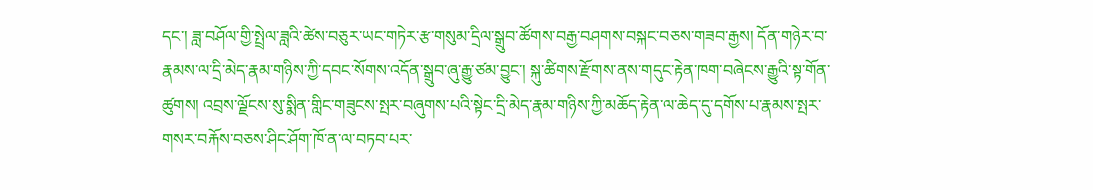དང་། ཟླ་བཤོལ་གྱི་སྤྲེལ་ཟླའི་ཚེས་བཅུར་ཡང་གཏེར་རྩ་གསུམ་དྲིལ་སྒྲུབ་ཚོགས་བརྒྱ་བཤགས་བསྐང་བཅས་གཟབ་རྒྱས། དོན་གཉེར་བ་རྣམས་ལ་དྲི་མེད་རྣམ་གཉིས་ཀྱི་དབང་སོགས་འདོན་སྒྲུབ་ཞུ་རྒྱུ་ཙམ་བྱུང་། སྐུ་ཚིགས་རྫོགས་ནས་གདུང་རྟེན་ཁག་བཞེངས་རྒྱུའི་སྟ་གོན་ཚུགས། འབྲས་ལྗོངས་སུ་སྨིན་གླིང་གཟུངས་སྤར་བཞུགས་པའི་སྟེང་དྲི་མེད་རྣམ་གཉིས་ཀྱི་མཆོད་རྟེན་ལ་ཆེད་དུ་དགོས་པ་རྣམས་སྤར་གསར་བརྐོས་བཅས་ཤིང་ཤོག་ཁོ་ན་ལ་བཏབ་པར་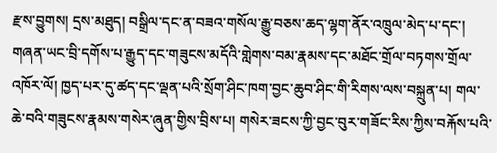རྫས་བྱུགས། དྲས་མཐུད། བསྒྲིལ་དང་ན་བཟའ་གསོལ་རྒྱུ་བཅས་ཆད་ལྷག་ནོར་འཁྲུལ་མེད་པ་དང་། གཞན་ཡང་བྲི་དགོས་པ་རྒྱུད་དང་གཟུངས་མདོའི་གླེགས་བམ་རྣམས་དང་མཐོང་གྲོལ་བཏགས་གྲོལ་འཁོར་ལོ། ཁྱད་པར་དུ་ཚད་དང་ལྡན་པའི་སྲོག་ཤིང་ཁག་བྱང་ཆུབ་ཤིང་གི་རིགས་ལས་བསྐྲུན་པ། གལ་ཆེ་བའི་གཟུངས་རྣམས་གསེར་ཞུན་གྱིས་བྲིས་པ། གསེར་ཟངས་ཀྱི་བྱང་བུར་གཟོང་རིས་ཀྱིས་བརྐོས་པའི་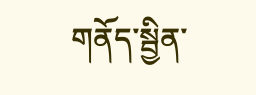གནོད་སྦྱིན་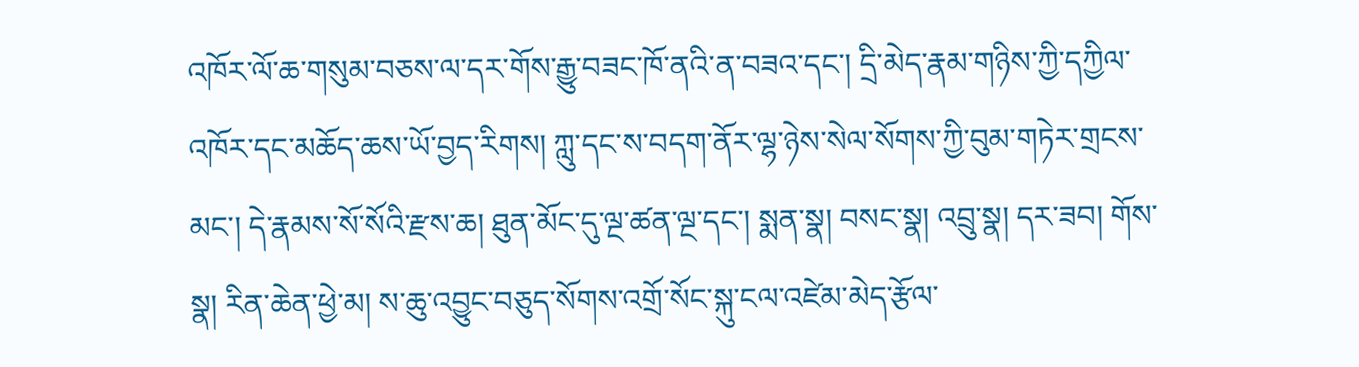འཁོར་ལོ་ཆ་གསུམ་བཅས་ལ་དར་གོས་རྒྱུ་བཟང་ཁོ་ནའི་ན་བཟའ་དང་། དྲི་མེད་རྣམ་གཉིས་ཀྱི་དཀྱིལ་འཁོར་དང་མཆོད་ཆས་ཡོ་བྱད་རིགས། ཀླུ་དང་ས་བདག་ནོར་ལྷ་ཉེས་སེལ་སོགས་ཀྱི་བུམ་གཏེར་གྲངས་མང་། དེ་རྣམས་སོ་སོའི་རྫས་ཆ། ཐུན་མོང་དུ་ལྔ་ཚན་ལྔ་དང་། སྨན་སྣ། བསང་སྣ། འབྲུ་སྣ། དར་ཟབ། གོས་སྣ། རིན་ཆེན་ཕྱེ་མ། ས་ཆུ་འབྱུང་བཅུད་སོགས་འགྲོ་སོང་སྐུ་ངལ་འཛེམ་མེད་རྩོལ་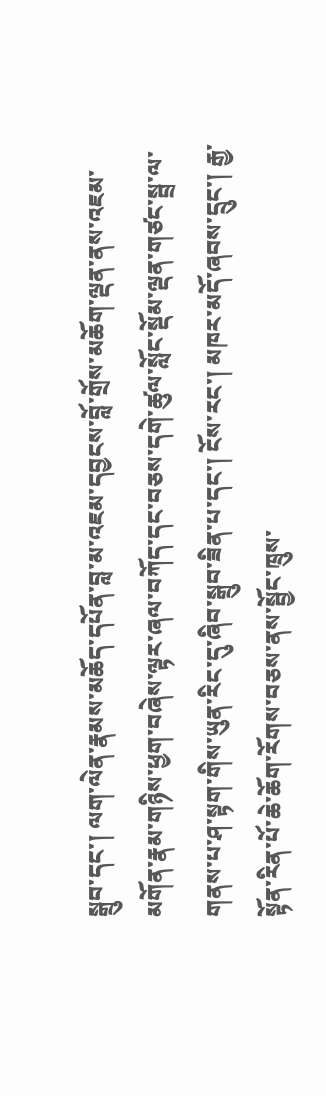སྒྲུབ་དང་། ལག་ལེན་རྣམས་མཆོད་དཔོན་བླ་མ་འཇམ་དབྱངས་བློ་གྲོས་མཆོག་ལྡན་ནས་འཇམ་མགོན་རྣམ་གཉིས་ཕྱག་བཞེས་ལྟར་ཞལ་བཀོད་དང་བཅས་དགེ་ཚུལ་སློང་སྡོམ་ལྡན་གཙང་སྦྲ་ལ་གནས་པ་ཤ་སྟག་གིས་ཡུན་རིང་དུ་ཞིབ་སྒྲུབ་ཟིན་པ་དང་། ངོས་རང་། མཁར་མདོ་ཞབས་དྲུང་། རྒྱ་སྟོན་རིན་པོ་ཆེ་ཆོག་རོགས་བཅས་ནས་སྦྱོང་ཁྲུས་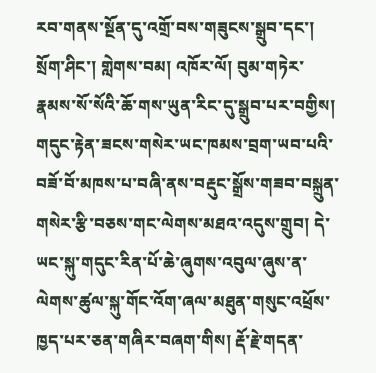རབ་གནས་སྔོན་དུ་འགྲོ་བས་གཟུངས་སྒྲུབ་དང་། སྲོག་ཤིང་། གླེགས་བམ། འཁོར་ལོ། བུམ་གཏེར་རྣམས་སོ་སོའི་ཆོ་གས་ཡུན་རིང་དུ་སྒྲུབ་པར་བགྱིས། གདུང་རྟེན་ཟངས་གསེར་ཡང་ཁམས་བྲག་ཡབ་པའི་བཟོ་བོ་མཁས་པ་བཞི་ནས་བརྡུང་སྒྲོས་གཟབ་བསྐྲུན་གསེར་རྩི་བཅས་གང་ལེགས་མཐའ་འདུས་གྲུབ། དེ་ཡང་སྐུ་གདུང་རིན་པོ་ཆེ་ཞུགས་འབུལ་ཞུས་ན་ལེགས་ཚུལ་སྐུ་གོང་འོག་ཞལ་མཐུན་གསུང་འཕྲོས་ཁྱད་པར་ཅན་གཞིར་བཞག་གིས། རྡོ་རྗེ་གདན་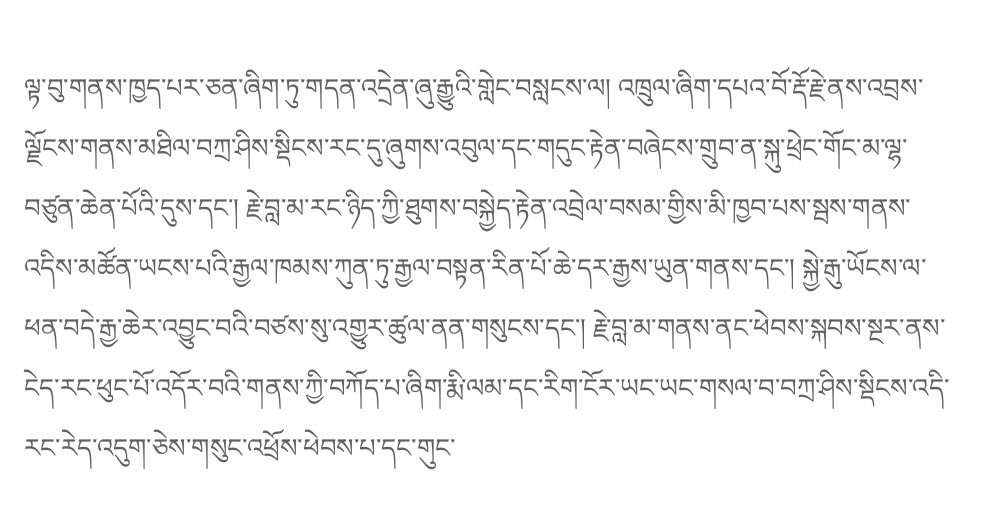ལྟ་བུ་གནས་ཁྱད་པར་ཅན་ཞིག་ཏུ་གདན་འདྲེན་ཞུ་རྒྱུའི་གླེང་བསླངས་ལ། འཁྲུལ་ཞིག་དཔའ་བོ་རྡོ་རྗེ་ནས་འབྲས་ལྗོངས་གནས་མཐིལ་བཀྲ་ཤིས་སྡིངས་རང་དུ་ཞུགས་འབུལ་དང་གདུང་རྟེན་བཞེངས་གྲུབ་ན་སྐུ་ཕྲེང་གོང་མ་ལྷ་བཙུན་ཆེན་པོའི་དུས་དང་། རྗེ་བླ་མ་རང་ཉིད་ཀྱི་ཐུགས་བསྐྱེད་རྟེན་འབྲེལ་བསམ་གྱིས་མི་ཁྱབ་པས་སྦས་གནས་འདིས་མཚོན་ཡངས་པའི་རྒྱལ་ཁམས་ཀུན་ཏུ་རྒྱལ་བསྟན་རིན་པོ་ཆེ་དར་རྒྱས་ཡུན་གནས་དང་། སྐྱེ་རྒུ་ཡོངས་ལ་ཕན་བདེ་རྒྱ་ཆེར་འབྱུང་བའི་བཙས་སུ་འགྱུར་ཚུལ་ནན་གསུངས་དང་། རྗེ་བླ་མ་གནས་ནང་ཕེབས་སྐབས་སྔར་ནས་ངེད་རང་ཕུང་པོ་འདོར་བའི་གནས་ཀྱི་བཀོད་པ་ཞིག་རྨི་ལམ་དང་རིག་ངོར་ཡང་ཡང་གསལ་བ་བཀྲ་ཤིས་སྡིངས་འདི་རང་རེད་འདུག་ཅེས་གསུང་འཕྲོས་ཕེབས་པ་དང་གུང་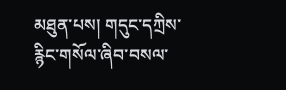མཐུན་པས། གདུང་དཀྲིས་རྙིང་གསོལ་ཞིབ་བསལ་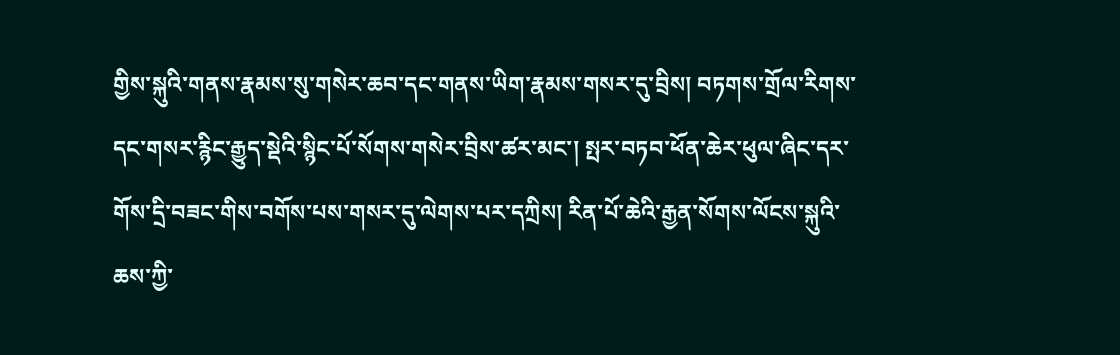གྱིས་སྐུའི་གནས་རྣམས་སུ་གསེར་ཆབ་དང་གནས་ཡིག་རྣམས་གསར་དུ་བྲིས། བཏགས་གྲོལ་རིགས་དང་གསར་རྙིང་རྒྱུད་སྡེའི་སྙིང་པོ་སོགས་གསེར་བྲིས་ཚར་མང་། སྤར་བཏབ་ཕོན་ཆེར་ཕུལ་ཞིང་དར་གོས་དྲི་བཟང་གིས་བགོས་པས་གསར་དུ་ལེགས་པར་དཀྲིས། རིན་པོ་ཆེའི་རྒྱན་སོགས་ལོངས་སྐུའི་ཆས་ཀྱི་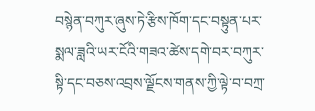བསྙེན་བཀུར་ཞུས་ཏེ་རྩིས་ཁོག་དང་བསྟུན་པར་སྨལ་ཟླའི་ཡར་ངོའི་གཟའ་ཚེས་དགེ་བར་བཀུར་སྟི་དང་བཅས་འབྲས་ལྗོངས་གནས་ཀྱི་ལྟེ་བ་བཀྲ་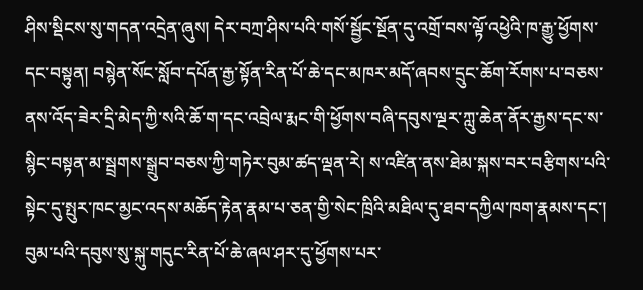ཤིས་སྡིངས་སུ་གདན་འདྲེན་ཞུས། དེར་བཀྲ་ཤིས་པའི་གསོ་སྦྱོང་སྔོན་དུ་འགྲོ་བས་ལྟོ་འཕྱེའི་ཁ་རྒྱུ་ཕྱོགས་དང་བསྟུན། བསྙེན་སོང་སློབ་དཔོན་རྒྱ་སྟོན་རིན་པོ་ཆེ་དང་མཁར་མདོ་ཞབས་དྲུང་ཆོག་རོགས་པ་བཅས་ནས་འོད་ཟེར་དྲི་མེད་ཀྱི་སའི་ཆོ་ག་དང་འབྲེལ་རྨང་གི་ཕྱོགས་བཞི་དབུས་ལྔར་ཀླུ་ཆེན་ནོར་རྒྱས་དང་ས་སྙིང་བསྟན་མ་སྦྲགས་སྒྲུབ་བཅས་ཀྱི་གཏེར་བུམ་ཚད་ལྡན་རེ། ས་འཛིན་ནས་ཐེམ་སྐས་བར་བརྩིགས་པའི་སྟེང་དུ་སྤུར་ཁང་མྱང་འདས་མཆོད་རྟེན་རྣམ་པ་ཅན་གྱི་སེང་ཁྲིའི་མཐིལ་དུ་ཐབ་དཀྱིལ་ཁག་རྣམས་དང་། བུམ་པའི་དབུས་སུ་སྐུ་གདུང་རིན་པོ་ཆེ་ཞལ་ཤར་དུ་ཕྱོགས་པར་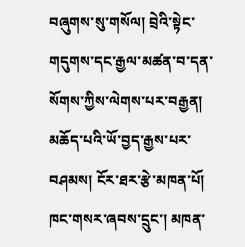བཞུགས་སུ་གསོལ། བྲེའི་སྟེང་གདུགས་དང་རྒྱལ་མཚན་བ་དན་སོགས་ཀྱིས་ལེགས་པར་བརྒྱན། མཆོད་པའི་ཡོ་བྱད་རྒྱས་པར་བཤམས། ངོར་ཐར་རྩེ་མཁན་པོ། ཁང་གསར་ཞབས་དྲུང་། མཁན་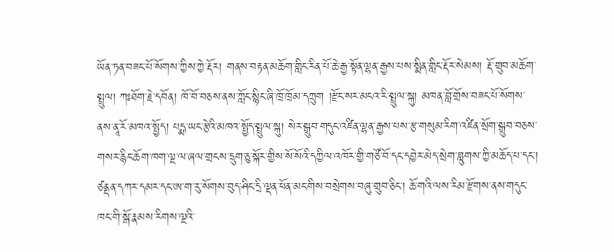ཡོན་ཏན་བཟང་པོ་སོགས་ཀྱིས་ཀྱེ་རྡོར། གནས་བརྟན་མཆོག་གླིང་རིན་པོ་ཆེ་རྒྱ་སྟོན་ལྷན་རྒྱས་པས་སྨིན་གླིང་རྡོར་སེམས། རྡོ་གྲུབ་མཆོག་སྤྲུལ། ཀཿཐོག་རྗེ་དབོན། ཁོ་བོ་བཅས་ནས་ཀློང་སྙིང་ཞི་ཁྲོ་ཁྲོམ་དཀྲུག །རྫོང་སར་མངའ་རི་སྤྲུལ་སྐུ། མཁན་བློ་གྲོས་བཟང་པོ་སོགས་ནས་ནཱ་རོ་མཁའ་སྤྱོད། པདྨ་ཡང་རྩེའི་མཁའ་སྤྱོད་སྤྲུལ་སྐུ། སེར་སྒྲུབ་གདུང་འཛིན་ལྷན་རྒྱས་པས་རྩ་གསུམ་རིག་འཛིན་སྲོག་སྒྲུབ་བཅས་གསར་རྙིང་ཆོག་ཁག་ལྔ་ལ་ཞལ་གྲངས་དྲུག་ཅུ་སྐོར་གྱིས་སོ་སོའི་དཀྱིལ་འཁོར་གྱི་གཙོ་བོ་དང་དབྱེར་མེད་སྲེག་བླུགས་ཀྱི་མཆོད་པ་དང་། ཙནྡན་དཀར་དམར་དང་ཨ་ག་རུ་སོགས་བུད་ཤིང་དྲི་ལྡན་ཕོན་མང་གིས་བསྲེགས་བཞུ་གྲུབ་ཅིང་། ཆོ་གའི་ལས་རིམ་རྫོགས་ནས་གདུང་ཁང་གི་སྒོ་རྣམས་རིགས་ལྔའི་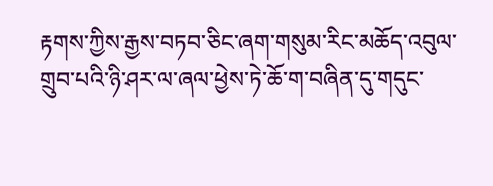རྟགས་ཀྱིས་རྒྱས་བཏབ་ཅིང་ཞག་གསུམ་རིང་མཆོད་འབུལ་གྲུབ་པའི་ཉི་ཤར་ལ་ཞལ་ཕྱེས་ཏེ་ཆོ་ག་བཞིན་དུ་གདུང་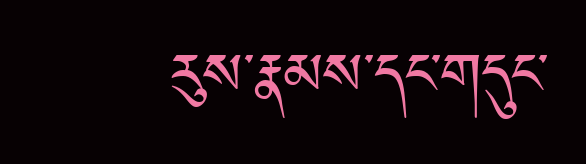རུས་རྣམས་དང་གདུང་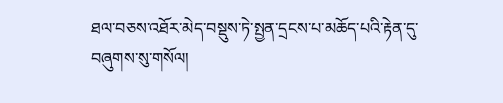ཐལ་བཅས་འཐོར་མེད་བསྡུས་ཏེ་སྤྱན་དྲངས་པ་མཆོད་པའི་རྟེན་དུ་བཞུགས་སུ་གསོལ།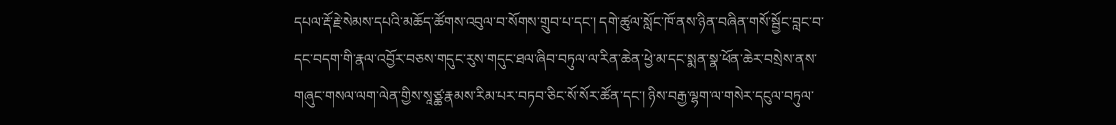དཔལ་རྡོ་རྗེ་སེམས་དཔའི་མཆོད་ཚོགས་འབུལ་བ་སོགས་གྲུབ་པ་དང་། དགེ་ཚུལ་སློང་ཁོ་ནས་ཉིན་བཞིན་གསོ་སྦྱོང་བླང་བ་དང་བདག་གི་རྣལ་འབྱོར་བཅས་གདུང་རུས་གདུང་ཐལ་ཞིབ་བཏུལ་ལ་རིན་ཆེན་ཕྱེ་མ་དང་སྨན་སྣ་ཕོན་ཆེར་བསྲེས་ནས་གཞུང་གསལ་ལག་ལེན་གྱིས་སཱཙྪ་རྣམས་རིམ་པར་བཏབ་ཅིང་སོ་སོར་ཚོན་དང་། ཉིས་བརྒྱ་ལྷག་ལ་གསེར་དངུལ་བཏུལ་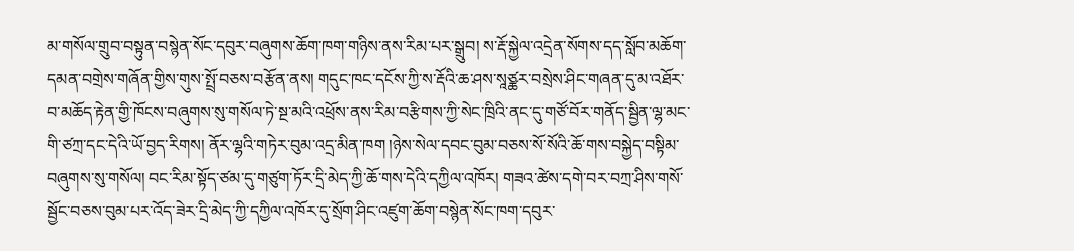མ་གསོལ་གྲུབ་བསྟུན་བསྙེན་སོང་དབུར་བཞུགས་ཆོག་ཁག་གཉིས་ནས་རིམ་པར་སྒྲུབ། ས་རྡོ་སྐྱེལ་འདྲེན་སོགས་དད་སློབ་མཆོག་དམན་བགྲེས་གཞོན་གྱིས་གུས་སྤྲོ་བཅས་བརྩོན་ནས། གདུང་ཁང་དངོས་ཀྱི་ས་རྡོའི་ཆ་ཤས་སཱཙྪར་བསྲེས་ཤིང་གཞན་དུ་མ་འཐོར་བ་མཆོད་རྟེན་གྱི་ཁོངས་བཞུགས་སུ་གསོལ་ཏེ་སྔ་མའི་འཕྲོས་ནས་རིམ་བརྩིགས་ཀྱི་སེང་ཁྲིའི་ནང་དུ་གཙོ་བོར་གནོད་སྦྱིན་ལྷ་མང་གི་ཙཀྲ་དང་དེའི་ཡོ་བྱད་རིགས། ནོར་ལྷའི་གཏེར་བུམ་འདྲ་མིན་ཁག །ཉེས་སེལ་དབང་བུམ་བཅས་སོ་སོའི་ཆོ་གས་བསྐྱེད་བསྟིམ་བཞུགས་སུ་གསོལ། བང་རིམ་སྟོད་ཙམ་དུ་གཙུག་ཏོར་དྲི་མེད་ཀྱི་ཆོ་གས་དེའི་དཀྱིལ་འཁོར། གཟའ་ཚེས་དགེ་བར་བཀྲ་ཤིས་གསོ་སྦྱོང་བཅས་བུམ་པར་འོད་ཟེར་དྲི་མེད་ཀྱི་དཀྱིལ་འཁོར་དུ་སྲོག་ཤིང་འཛུག་ཆོག་བསྙེན་སོང་ཁག་དབུར་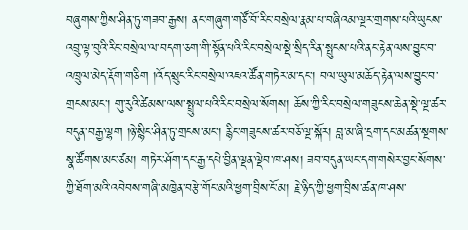བཞུགས་ཀྱིས་ཤིན་ཏུ་གཟབ་རྒྱས། ནང་གཞུག་གཙོ་བོ་རིང་བསྲེལ་རྣམ་པ་བཞིའམ་ལྔར་གྲགས་པའི་ཡུངས་འབྲུ་ལྟ་བུའི་རིང་བསྲེལ་ལ་བདག་ཅག་གི་སྟོན་པའི་རིང་བསྲེལ་སྡེ་སྲིད་རིན་སྤུངས་པའི་ནང་རྟེན་ལས་བྱུང་བ་འཁྲུལ་མེད་རྡོག་གཅིག །འོད་སྲུང་རིང་བསྲེལ་འཇའ་ཚོན་གཏེར་མ་དང་། བལ་ཡུལ་མཆོད་རྟེན་ལས་བྱུང་བ་གྲངས་མང་། གུ་རུའི་ཚེམས་ལས་སྤྲུལ་པའི་རིང་བསྲེལ་སོགས། ཆོས་ཀྱི་རིང་བསྲེལ་གཟུངས་ཆེན་སྡེ་ལྔ་ཚར་བདུན་བརྒྱ་ལྷག །ཉེ་སྙིང་ཤིན་ཏུ་གྲངས་མང་། རྙིང་གཟུངས་ཚར་བཅོ་ལྔ་སྐོར། བླ་མ་ཞི་དྲག་དང་མཚན་སྔགས་སྣ་ཚོགས་མང་ཙམ། གཏེར་ཤོག་དང་རྒྱ་དཔེ་བྱིན་ལྡན་ལྡེབ་ཁ་ཤས། ཟབ་བདུན་ཡང་དག་གསེར་བྱང་སོགས་ཀྱི་ཐོག་མའི་འབེབས་གཞི་མཁྱེན་བརྩེ་གོང་མའི་ཕྱག་བྲིས་ངོ་མ། རྗེ་ཉིད་ཀྱི་ཕྱག་བྲིས་ཚན་ཁ་ཤས་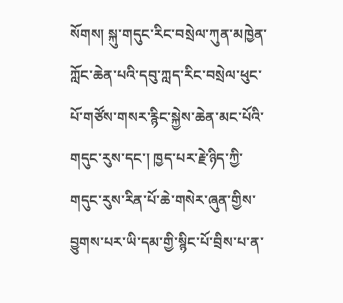སོགས། སྐུ་གདུང་རིང་བསྲེལ་ཀུན་མཁྱེན་ཀློང་ཆེན་པའི་དབུ་ཀླད་རིང་བསྲེལ་ཕུང་པོ་གཙོས་གསར་རྙིང་སྐྱེས་ཆེན་མང་པོའི་གདུང་རུས་དང་། ཁྱད་པར་རྗེ་ཉིད་ཀྱི་གདུང་རུས་རིན་པོ་ཆེ་གསེར་ཞུན་གྱིས་བྱུགས་པར་ཡི་དམ་གྱི་སྙིང་པོ་བྲིས་པ་ན་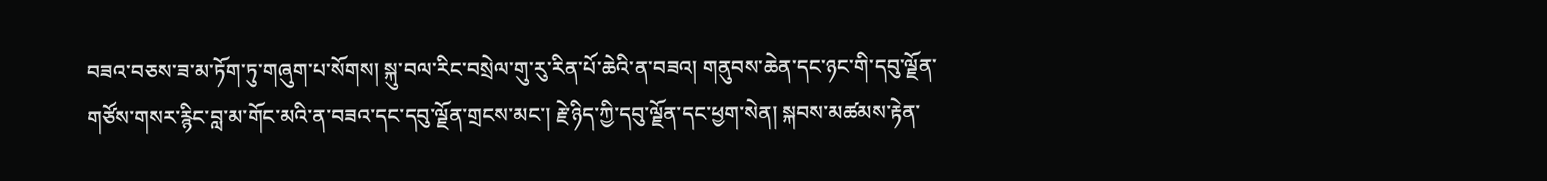བཟའ་བཅས་ཟ་མ་ཏོག་ཏུ་གཞུག་པ་སོགས། སྐུ་བལ་རིང་བསྲེལ་གུ་རུ་རིན་པོ་ཆེའི་ན་བཟའ། གནུབས་ཆེན་དང་ཉང་གི་དབུ་ལྗོན་གཙོས་གསར་རྙིང་བླ་མ་གོང་མའི་ན་བཟའ་དང་དབུ་ལྗོན་གྲངས་མང་། རྗེ་ཉིད་ཀྱི་དབུ་ལྗོན་དང་ཕྱག་སེན། སྐབས་མཚམས་རྟེན་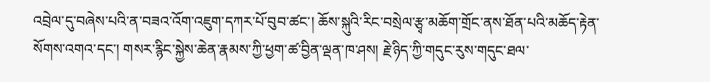འབྲེལ་དུ་བཞེས་པའི་ན་བཟའ་འོག་འཇུག་དཀར་པོ་བུབ་ཚང་། ཆོས་སྐུའི་རིང་བསྲེལ་རྩྭ་མཆོག་གྲོང་ནས་ཐོན་པའི་མཆོད་རྟེན་སོགས་འགའ་དང་། གསར་རྙིང་སྐྱེས་ཆེན་རྣམས་ཀྱི་ཕྱག་ཚ་བྱིན་ལྡན་ཁ་ཤས། རྗེ་ཉིད་ཀྱི་གདུང་རུས་གདུང་ཐལ་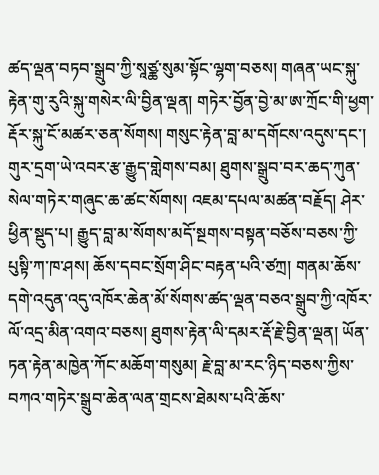ཚད་ལྡན་བཏབ་སྒྲུབ་ཀྱི་སཱཙྪ་སུམ་སྟོང་ལྷག་བཅས། གཞན་ཡང་སྐུ་རྟེན་གུ་རུའི་སྐུ་གསེར་ལི་བྱིན་ལྡན། གཏེར་བྱོན་བྱེ་མ་ཨ་ཀྲོང་གི་ཕྱག་རྡོར་སྐུ་ངོ་མཚར་ཅན་སོགས། གསུང་རྟེན་བླ་མ་དགོངས་འདུས་དང་། གུར་དྲག་ཡེ་འབར་རྩ་རྒྱུད་གླེགས་བམ། ཐུགས་སྒྲུབ་བར་ཆད་ཀུན་སེལ་གཏེར་གཞུང་ཆ་ཚང་སོགས། འཇམ་དཔལ་མཚན་བརྗོད། ཤེར་ཕྱིན་སྡུད་པ། རྒྱུད་བླ་མ་སོགས་མདོ་སྔགས་བསྟན་བཅོས་བཅས་ཀྱི་པུསྟི་ཀ་ཁ་ཤས། ཆོས་དབང་སྲོག་ཤིང་བརྟན་པའི་ཙཀྲ། གནམ་ཆོས་དགེ་འདུན་འདུ་འཁོར་ཆེན་མོ་སོགས་ཚད་ལྡན་བཅའ་སྒྲུབ་ཀྱི་འཁོར་ལོ་འདྲ་མིན་འགའ་བཅས། ཐུགས་རྟེན་ལི་དམར་རྡོ་རྗེ་བྱིན་ལྡན། ཡོན་ཏན་རྟེན་མཁྱེན་ཀོང་མཆོག་གསུམ། རྗེ་བླ་མ་རང་ཉིད་བཅས་ཀྱིས་བཀའ་གཏེར་སྒྲུབ་ཆེན་ལན་གྲངས་ཐེམས་པའི་ཆོས་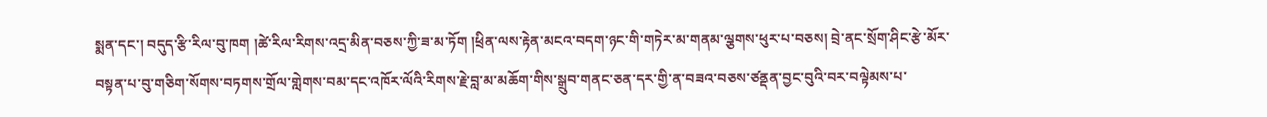སྨན་དང་། བདུད་རྩི་རིལ་བུ་ཁག །ཚེ་རིལ་རིགས་འདྲ་མིན་བཅས་ཀྱི་ཟ་མ་ཏོག །ཕྲིན་ལས་རྟེན་མངའ་བདག་ཉང་གི་གཏེར་མ་གནམ་ལྕགས་ཕུར་པ་བཅས། བྲེ་ནང་སྲོག་ཤིང་རྩེ་མོར་བསྟན་པ་བུ་གཅིག་སོགས་བཏགས་གྲོལ་གླེགས་བམ་དང་འཁོར་ལོའི་རིགས་རྗེ་བླ་མ་མཆོག་གིས་སྒྲུབ་གནང་ཅན་དར་གྱི་ན་བཟའ་བཅས་ཙནྡན་བྱང་བུའི་བར་བལྟེམས་པ་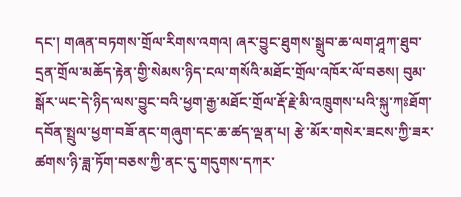དང་། གཞན་བཏགས་གྲོལ་རིགས་འགའ། ཞར་བྱུང་ཐུགས་སྒྲུབ་ཆ་ལག་ཤཱཀ་ཐུབ་དྲན་གྲོལ་མཆོད་རྟེན་གྱི་སེམས་ཉིད་ངལ་གསོའི་མཐོང་གྲོལ་འཁོར་ལོ་བཅས། བུམ་སྒོར་ཡང་དེ་ཉིད་ལས་བྱུང་བའི་ཕྱག་རྒྱ་མཐོང་གྲོལ་རྡོ་རྗེ་མི་འཁྲུགས་པའི་སྐུ་ཀཿཐོག་དབོན་སྤྲུལ་ཕྱག་བཟོ་ནང་གཞུག་དང་ཆ་ཚད་ལྡན་པ། རྩེ་མོར་གསེར་ཟངས་ཀྱི་ཟར་ཚགས་ཉི་ཟླ་ཏོག་བཅས་ཀྱི་ནང་དུ་གདུགས་དཀར་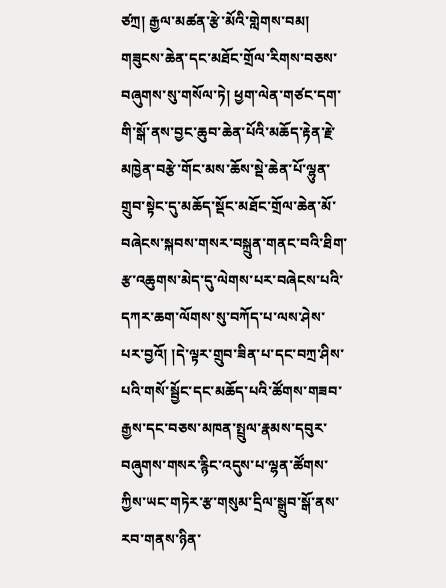ཙཀྲ། རྒྱལ་མཚན་རྩེ་མོའི་གླེགས་བམ། གཟུངས་ཆེན་དང་མཐོང་གྲོལ་རིགས་བཅས་བཞུགས་སུ་གསོལ་ཏེ། ཕྱག་ལེན་གཙང་དག་གི་སྒོ་ནས་བྱང་ཆུབ་ཆེན་པོའི་མཆོད་རྟེན་རྗེ་མཁྱེན་བརྩེ་གོང་མས་ཆོས་སྡེ་ཆེན་པོ་ལྷུན་གྲུབ་སྟེང་དུ་མཆོད་སྡོང་མཐོང་གྲོལ་ཆེན་མོ་བཞེངས་སྐབས་གསར་བསྐྲུན་གནང་བའི་ཐིག་རྩ་འཆུགས་མེད་དུ་ལེགས་པར་བཞེངས་པའི་དཀར་ཆག་ལོགས་སུ་བཀོད་པ་ལས་ཤེས་པར་བྱའོ། །དེ་ལྟར་གྲུབ་ཟིན་པ་དང་བཀྲ་ཤིས་པའི་གསོ་སྦྱོང་དང་མཆོད་པའི་ཚོགས་གཟབ་རྒྱས་དང་བཅས་མཁན་སྤྲུལ་རྣམས་དབུར་བཞུགས་གསར་རྙིང་འདུས་པ་ལྷན་ཚོགས་ཀྱིས་ཡང་གཏེར་རྩ་གསུམ་དྲིལ་སྒྲུབ་སྒོ་ནས་རབ་གནས་ཉིན་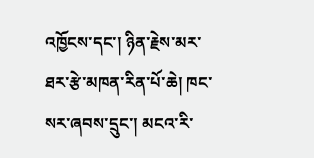འཁྱོངས་དང་། ཉིན་རྗེས་མར་ཐར་རྩེ་མཁན་རིན་པོ་ཆེ། ཁང་སར་ཞབས་དྲུང་། མངའ་རི་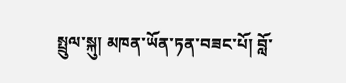སྤྲུལ་སྐུ། མཁན་ཡོན་ཏན་བཟང་པོ། བློ་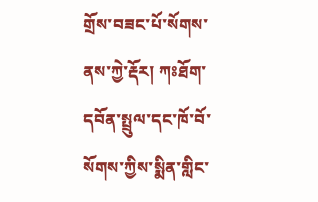གྲོས་བཟང་པོ་སོགས་ནས་ཀྱེ་རྡོར། ཀཿཐོག་དབོན་སྤྲུལ་དང་ཁོ་བོ་སོགས་ཀྱིས་སྨིན་གླིང་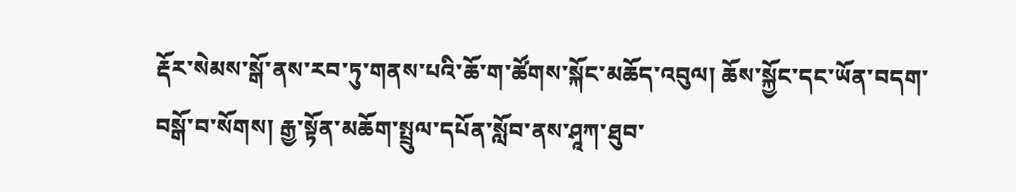རྡོར་སེམས་སྒོ་ནས་རབ་ཏུ་གནས་པའི་ཆོ་ག་ཚོགས་སྐོང་མཆོད་འབུལ། ཆོས་སྐྱོང་དང་ཡོན་བདག་བསྒོ་བ་སོགས། རྒྱ་སྟོན་མཆོག་སྤྲུལ་དཔོན་སློབ་ནས་ཤཱཀ་ཐུབ་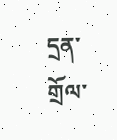དྲན་གྲོལ་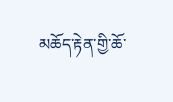མཆོད་རྟེན་གྱི་ཆོ་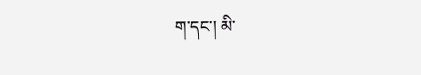ག་དང་། མི་